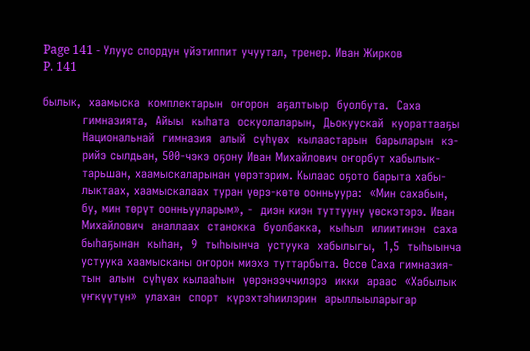Page 141 - Улуус спордун үйэтиппит учуутал, тренер. Иван Жирков
P. 141

былык,  хаамыска  комплектарын  оҥорон  аҕалтыыр  буолбута.  Саха
          гимназията,  Айыы  кыһата  оскуолаларын,  Дьокуускай  куораттааҕы
          Национальнай  гимназия  алый  сүһүөх  кылаастарын  барыларын  кэ-
          рийэ сылдьан, 500-чэкэ оҕону Иван Михайлович оҥорбут хабылык-
          тарьшан, хаамыскаларынан үөрэтэрим. Кылаас оҕото барыта хабы-
          лыктаах, хаамыскалаах туран үөрэ-көтө оонньуура:  «Мин сахабын,
          бу, мин төрүт оонньууларым», -  диэн киэн туттууну үөскэтэрэ. Иван
          Михайлович  аналлаах  станокка  буолбакка,  кыһыл  илиитинэн  саха
          быһаҕынан  кыһан,  9  тыһыынча  устуука  хабылыгы,  1,5  тыһыынча
          устуука хаамысканы оҥорон миэхэ туттарбыта. Өссө Саха гимназия-
          тын  алын  сүһүөх кылааһын  үөрэнээччилэрэ  икки  араас  «Хабылык
          үҥкүүтүн»  улахан  спорт  күрэхтэһиилэрин  арыллыыларыгар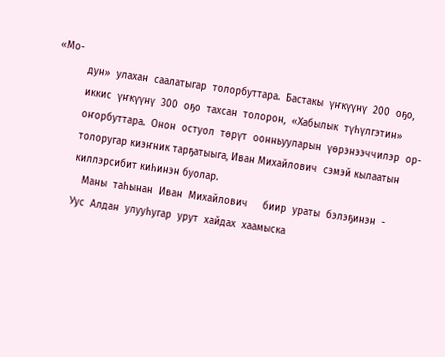«Мо-
          дун»  улахан  саалатыгар  толорбуттара.  Бастакы  үҥкүүнү  200  оҕо,
          иккис  үҥкүүнү  300  оҕо  тахсан  толорон,  «Хабылык  түһүлгэтин»
          оҥорбуттара.  Онон  остуол  төрүт  оонньууларын  үөрэнээччилэр  ор-
          толоругар киэҥник тарҕатыыга, Иван Михайлович  сэмэй кылаатын
          киллэрсибит киһинэн буолар.
             Маны  таһынан  Иван  Михайлович     биир  ураты  бэлэҕинэн  -
          Уус  Алдан  улууһугар  урут  хайдах  хаамыска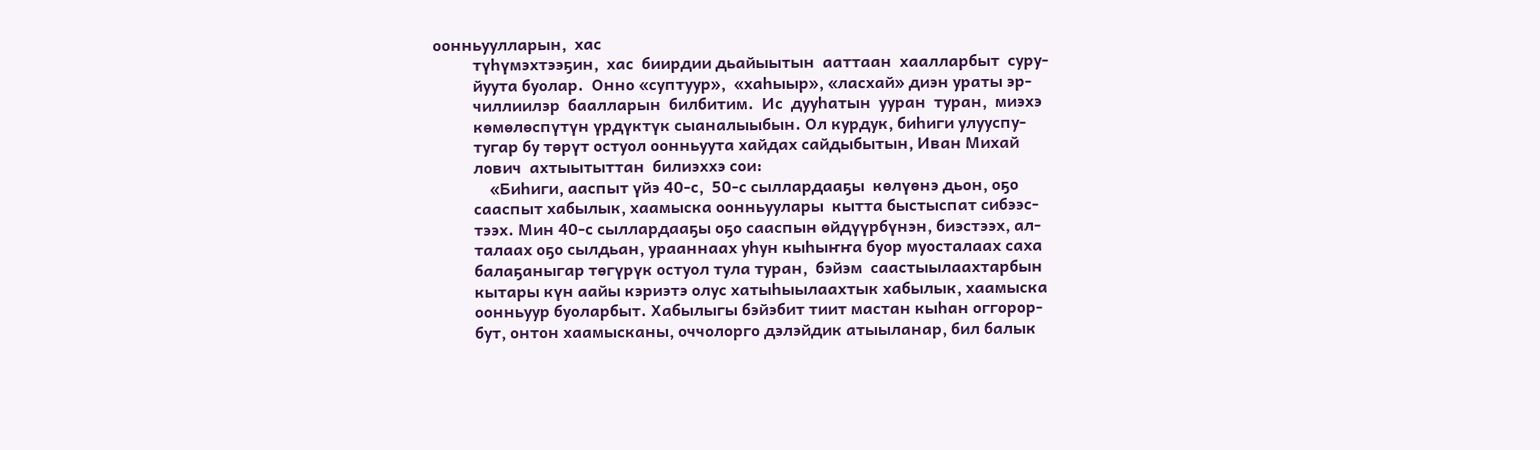оонньуулларын,  хас
          түһүмэхтээҕин,  хас  биирдии дьайыытын  ааттаан  хаалларбыт  суру-
          йуута буолар.  Онно «суптуур»,  «хаһыыр», «ласхай» диэн ураты эр-
          чиллиилэр  баалларын  билбитим.  Ис  дууһатын  ууран  туран,  миэхэ
          көмөлөспүтүн үрдүктүк сыаналыыбын. Ол курдук, биһиги улууспу-
          тугар бу төрүт остуол оонньуута хайдах сайдыбытын, Иван Михай
          лович  ахтыытыттан  билиэххэ сои:
              «Биһиги, ааспыт үйэ 40-с,  50-с сыллардааҕы  көлүөнэ дьон, оҕо
          сааспыт хабылык, хаамыска оонньуулары  кытта быстыспат сибээс-
          тээх. Мин 40-с сыллардааҕы оҕо сааспын өйдүүрбүнэн, биэстээх, ал-
          талаах оҕо сылдьан, урааннаах уһун кыһыҥҥа буор муосталаах саха
          балаҕаныгар төгүрүк остуол тула туран,  бэйэм  саастыылаахтарбын
          кытары күн аайы кэриэтэ олус хатыһыылаахтык хабылык, хаамыска
          оонньуур буоларбыт. Хабылыгы бэйэбит тиит мастан кыһан оггорор-
          бут, онтон хаамысканы, оччолорго дэлэйдик атыыланар, бил балык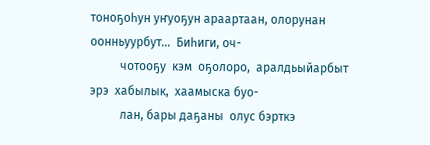тоноҕоһун уҥуоҕун араартаан, олорунан оонньуурбут...  Биһиги, оч-
          чотооҕу  кэм  оҕолоро,  аралдьыйарбыт  эрэ  хабылык,  хаамыска буо-
          лан, бары даҕаны  олус бэрткэ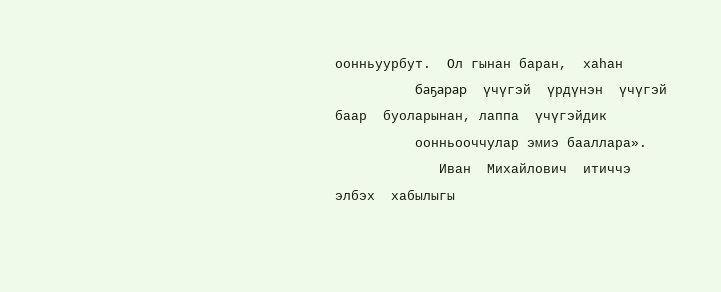оонньуурбут.  Ол гынан баран,  хаһан
          баҕарар  үчүгэй  үрдүнэн  үчүгэй  баар  буоларынан, лаппа  үчүгэйдик
          оонньооччулар эмиэ бааллара».
             Иван  Михайлович  итиччэ  элбэх  хабылыгы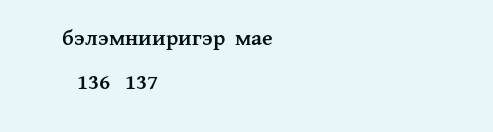бэлэмнииригэр  мае
   136   137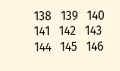138   139   140   141   142   143   144   145   146